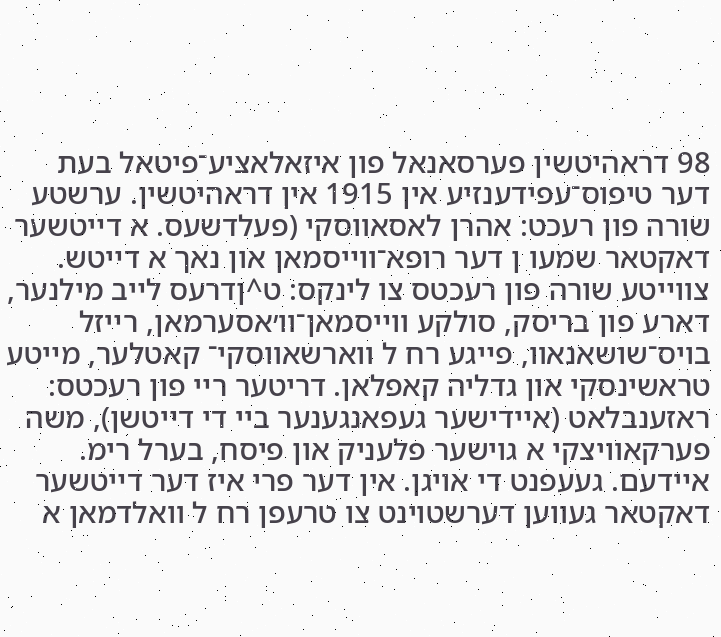98 דראהיטשין פערסאנאל פון איזאלאציע־פיטאל בעת דער טיפוס־עפידענזיע אין 1915 אין דראהיטשין. ערשטע שורה פון רעכט: אהרן לאסאװסקי (פעלדשעס. א דײטשער דאקטאר שמעו ן דער רופא־װײסמאן און נאך א דײטש. צװײטע שורה פון רעכטס צו לינקס: ט^ןדרעס לײב מילנער, דארע פון בריסק, סולקע װײסמאן־װ׳אסערמאן, רײזל בויס־שושאנאװ, פײגע רח ל װארשאװסקי־ קאטלער, מײטע טראשינסקי און גדליה קאפלאן. דריטער רײ פון רעכטס: ראזענבלאט (אײדישער געפאנגענער ביי די דײטשן), משה פערקאװיצקי א גוישער פלעניק און פיסח, בערל רימ. אײדעם. געעפנט די אויגן. אין דער פרי איז דער דײטשער דאקטאר געװען דערשטוינט צו טרעפן רח ל װאלדמאן א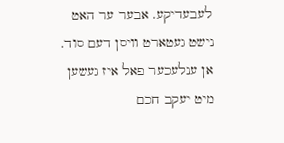לעבעדיקע. אבער ער האט נישט געטארט װיסן דעם סוד. אן ענלעכער פאל איז געשען מיט יעקב חכם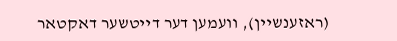(ראזענשײן), װעמען דער דײטשער דאקטאר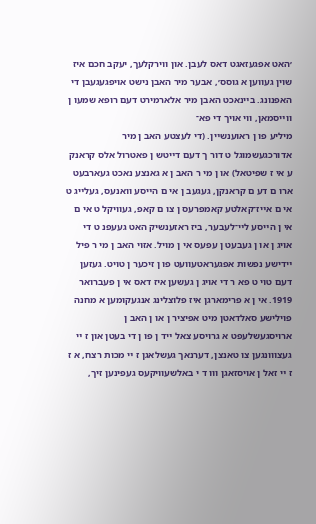׳האט אפגעזאגט דאס לעבן. און װירקלעך, יעקב חכם איז שוין געװען א גוסס׳, אבער מיר האבן נישט אויפגעגעבן די האפנונג. בײנאכט האבן מיר אלארמירט דעם רופא שמעו ן װײסמאן, װי אויך די פא־
מיליע פו ן ראוענשײן. (די לעצטע האב ן מיר אדורכגעשמוגל ט דור ך דעם דײטש ן פאטרול אלס קראנק ע אי ז שפיטאל) או ן מי ר האב ן א גאנצע נאכט געארבעט ארו ם דע ם קראנקן, געגעב ן אי ם הײסע װאנעס, געלײג ט אי ם אײז־קאלטע קאמפרעס ן צו ם קאפ, געװיקל ט אי ם אי ן הײסע לײ־לעבער, ביז ראזענשיק האט געעפנ ט די אויג ן או ן געבעט ן עפעס אי ן מויל. אזוי האב ן מי ר פיל ײדישע נפשות אפגעראטעװעט פו ן זיכער ן טויט. געזען דעם טוי ט פא ר די אויג ן געשען איז דאס אי ן פעברואר 1919. אי ן א פרימארגן איז פלוצלינג אנגעקומען א מחנה פוילישע סאלדאטן מיט אפיציר ן או ן האב ן ארויסגעשלעפט א גרויסע צאל ײד ן פו ן די בעטן און ז ײ געצװונגען צו טאנצן, דערנאך געשלאגן ז ײ מכות רצח, א ז ז ײ זאל ן אויסזאגן װו ד י באלשעװיקעס געפינען זיך,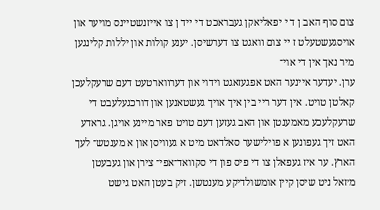צום סוף האב ן ד י יפאליאקן געבראכט די ײד ן צו אײזנשטײנס מויער און אויסגעשטעלט ז ײ צום װאגט צו דערשיסן. יענע קולות און יללות קלינגען מיר נאך אין די אוי־
ערן. יעדער איינער האט אפגעזאגט וידוי און דערװארטעט דעם שרעקלעכן קאלטן טויט. אין דער ריי בין איך אויך געשטאנען און דורכגעלעבט די שרעקלעכע מאמענטן און האב געזען דעם טויט פאר מיינע אויגן. גראדע האט זיך געפונען א פוילישער סאלדאט מיט א געװיסן און א מענטש־ לעך הארץ. ער איז געפאלן צו די פיס פון די סקװאד־אפי־ צירן און געבעטן מ׳זאל ניט שיסן קיין אומשולדיקע מענטשן. זיק בעטן האט גישט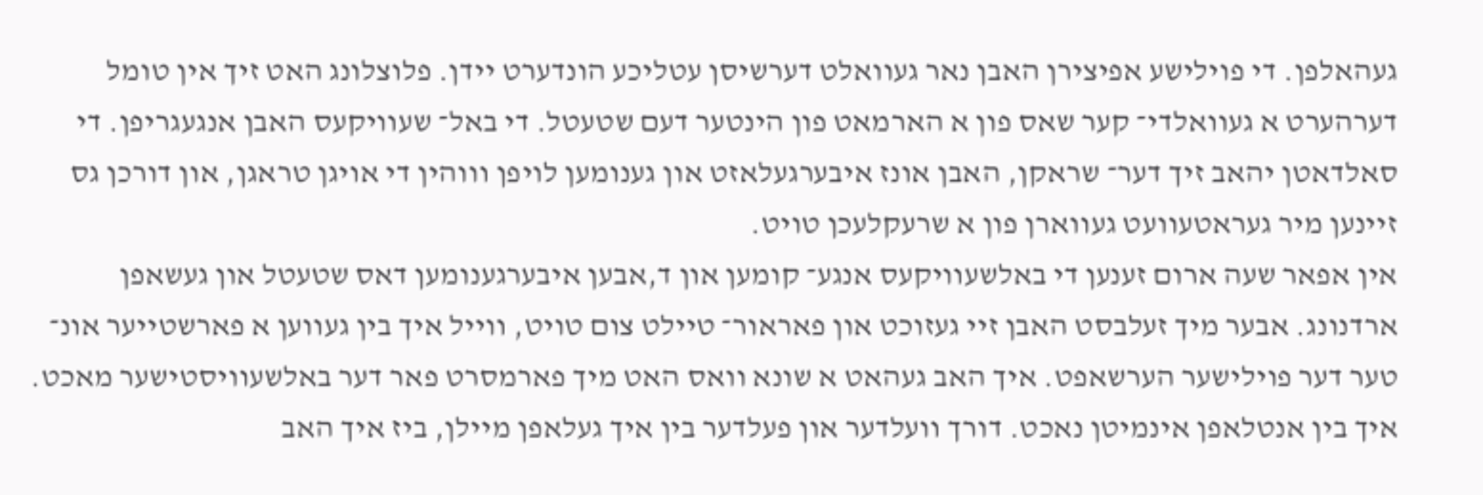געהאלפן. די פוילישע אפיצירן האבן נאר געוואלט דערשיסן עטליכע הונדערט ײדן. פלוצלונג האט זיך אין טומל דערהערט א געװאלדי־ קער שאס פון א הארמאט פון הינטער דעם שטעטל. די באל־ שעװיקעס האבן אנגעגריפן. די סאלדאטן יהאב זיך דער־ שראקן, האבן אונז איבערגעלאזט און גענומען לויפן װוהין די אויגן טראגן, און דורכן גס זײנען מיר געראטעװעט געװארן פון א שרעקלעכן טויט.
אין אפאר שעה ארום זענען די באלשעװיקעס אנגע־ קומען און ד,אבען איבערגענומען דאס שטעטל און געשאפן ארדנונג. אבער מיך זעלבסט האבן זיי געזוכט און פאראור־ טײלט צום טויט, װײל איך בין געװען א פארשטײער אונ־ טער דער פוילישער הערשאפט. איך האב געהאט א שונא וואס האט מיך פארמסרט פאר דער באלשעװיסטישער מאכט. איך בין אנטלאפן אינמיטן נאכט. דורך װעלדער און פעלדער בין איך געלאפן מײלן, ביז איך האב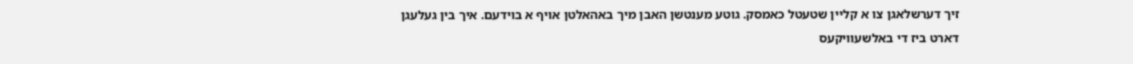זיך דערשלאגן צו א קלײן שטעטל כאמסק. גוטע מענטשן האבן מיך באהאלטן אויף א בוידעם. איך בין געלעגן דארט ביז די באלשעװיקעס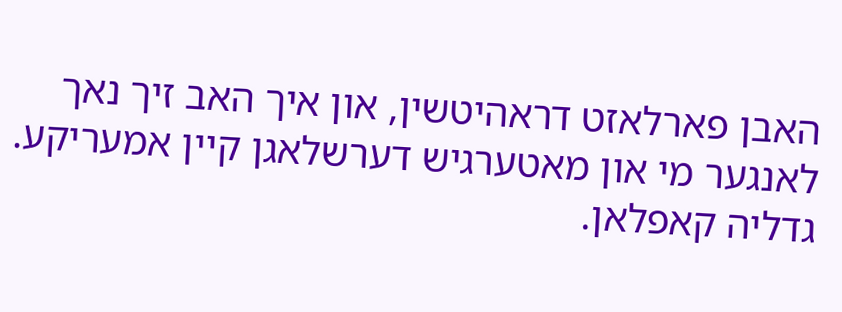האבן פארלאזט דראהיטשין, און איך האב זיך נאך לאנגער מי און מאטערגיש דערשלאגן קײן אמעריקע. גדליה קאפלאן.